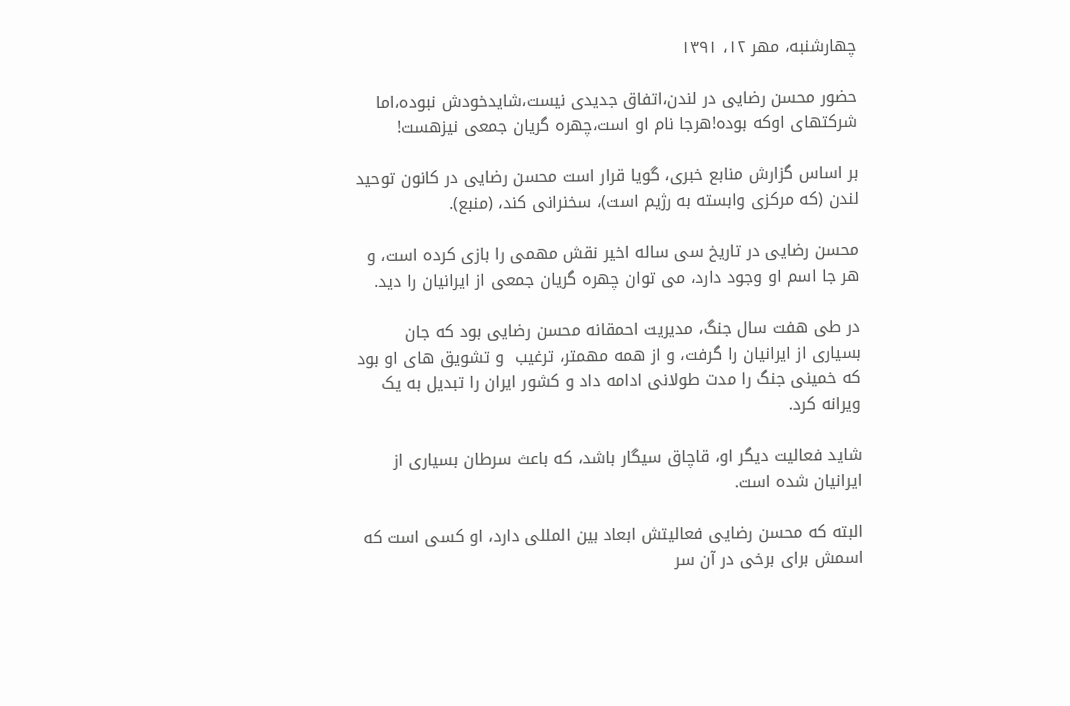چهارشنبه، مهر ۱۲، ۱۳۹۱

حضور محسن رضایی در لندن،اتفاق جدیدی نیست،شایدخودش نبوده،اما شرکتهای اوکه بوده!هرجا نام او است،چهره گریان جمعی نیزهست!

بر اساس گزارش منابع خبری، گویا قرار است محسن رضایی در کانون توحید  لندن (که مرکزی وابسته به رژیم است)، سخنرانی کند، (منبع).

محسن رضایی در تاریخ سی ساله اخیر نقش مهمی را بازی کرده است، و هر جا اسم او وجود دارد، می توان چهره گریان جمعی از ایرانیان را دید.

در طی هفت سال جنگ، مدیریت احمقانه محسن رضایی بود که جان بسیاری از ایرانیان را گرفت، و از همه مهمتر، ترغیب  و تشویق های او بود که خمینی جنگ را مدت طولانی ادامه داد و کشور ایران را تبدیل به یک ویرانه کرد.

شاید فعالیت دیگر او، قاچاق سیگار باشد، که باعث سرطان بسیاری از ایرانیان شده است.

البته که محسن رضایی فعالیتش ابعاد بین المللی دارد، او کسی است که اسمش برای برخی در آن سر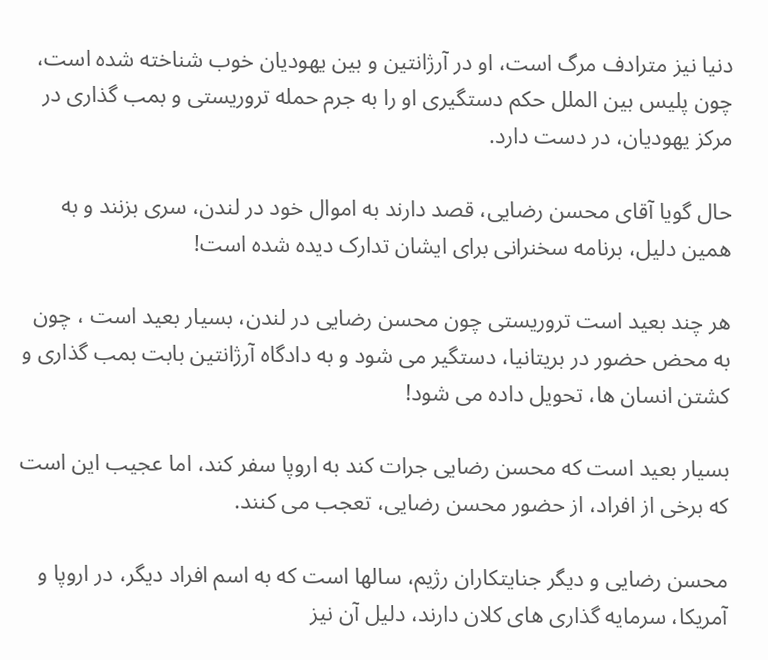دنیا نیز مترادف مرگ است، او در آرژانتین و بین یهودیان خوب شناخته شده است، چون پلیس بین الملل حکم دستگیری او را به جرم حمله تروریستی و بمب گذاری در مرکز یهودیان، در دست دارد.

حال گویا آقای محسن رضایی، قصد دارند به اموال خود در لندن، سری بزنند و به همین دلیل، برنامه سخنرانی برای ایشان تدارک دیده شده است!

هر چند بعید است تروریستی چون محسن رضایی در لندن، بسیار بعید است ، چون به محض حضور در بریتانیا، دستگیر می شود و به دادگاه آرژانتین بابت بمب گذاری و کشتن انسان ها، تحویل داده می شود!

بسیار بعید است که محسن رضایی جرات کند به اروپا سفر کند، اما عجیب این است که برخی از افراد، از حضور محسن رضایی، تعجب می کنند.

محسن رضایی و دیگر جنایتکاران رژیم، سالها است که به اسم افراد دیگر، در اروپا و آمریکا، سرمایه گذاری های کلان دارند، دلیل آن نیز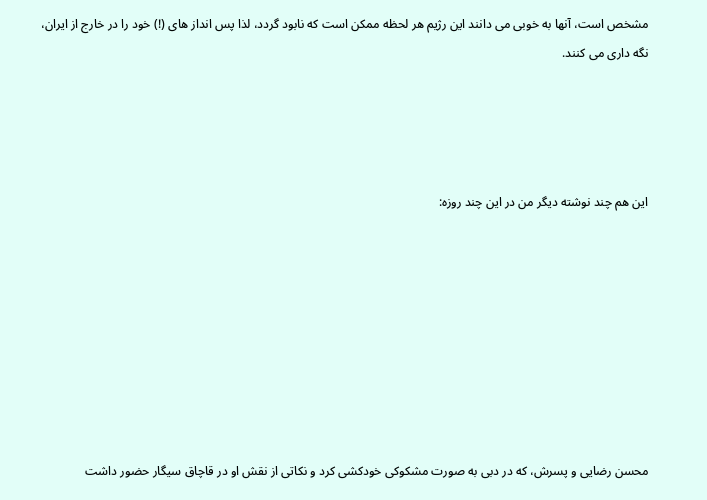مشخص است، آنها به خوبی می دانند این رژیم هر لحظه ممکن است که نابود گردد، لذا پس انداز های (!) خود را در خارج از ایران، نگه داری می کنند.




این هم چند نوشته دیگر من در این چند روزه:








محسن رضایی و پسرش، که در دبی به صورت مشکوکی خودکشی کرد و نکاتی از نقش او در قاچاق سیگار حضور داشت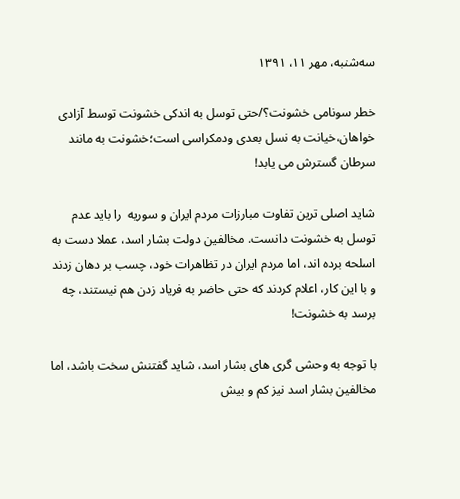سه‌شنبه، مهر ۱۱، ۱۳۹۱

خطر سونامی خشونت؟/حتی توسل به اندکی خشونت توسط آزادی خواهان،خیانت به نسل بعدی ودمکراسی است؛خشونت به مانند سرطان گسترش می یابد!

شاید اصلی ترین تفاوت مبارزات مردم ایران و سوریه  را باید عدم توسل به خشونت دانست. مخالفین دولت بشار اسد، عملا دست به اسلحه برده اند، اما مردم ایران در تظاهرات خود، چسب بر دهان زدند و با این کار، اعلام کردند که حتی حاضر به فریاد زدن هم نیستند، چه برسد به خشونت!

با توجه به وحشی گری های بشار اسد، شاید گفتنش سخت باشد، اما مخالفین بشار اسد نیز کم و بیش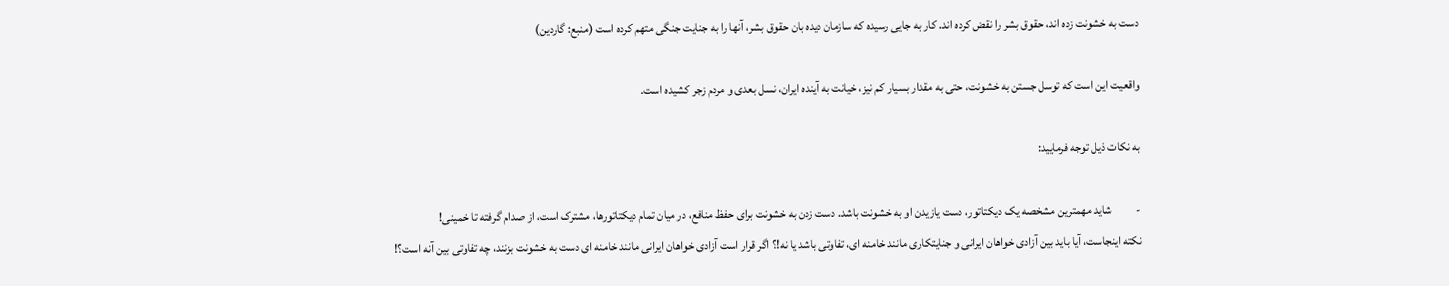دست به خشونت زده اند، حقوق بشر را نقض کرده اند. کار به جایی رسیده که سازمان دیده بان حقوق بشر، آنها را به جنایت جنگی متهم کرده است (منبع: گاردین)

واقعیت این است که توسل جستن به خشونت، حتی به مقدار بسیار کم نیز، خیانت به آینده ایران، نسل بعدی و مردم زجر کشیده است.

به نکات ذیل توجه فرمایید:

-          شاید مهمترین مشخصه یک دیکتاتور، دست یازیدن او به خشونت باشد. دست زدن به خشونت برای حفظ منافع، در میان تمام دیکتاتورها، مشترک است، از صدام گرفته تا خمینی!
نکته اینجاست، آیا باید بین آزادی خواهان ایرانی و جنایتکاری مانند خامنه ای، تفاوتی باشد یا نه!؟ اگر قرار است آزادی خواهان ایرانی مانند خامنه ای دست به خشونت بزنند، چه تفاوتی بین آنه است؟!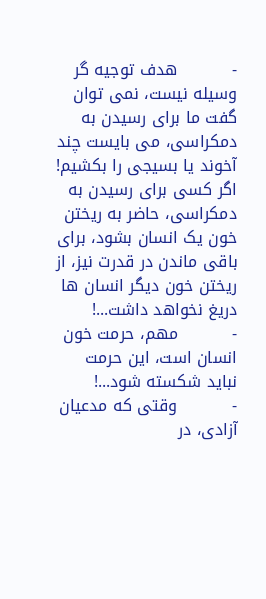-          هدف توجیه گر وسیله نیست، نمی توان گفت ما برای رسیدن به دمکراسی، می بایست چند آخوند یا بسیجی را بکشیم! اگر کسی برای رسیدن به دمکراسی، حاضر به ریختن خون یک انسان بشود، برای باقی ماندن در قدرت نیز، از ریختن خون دیگر انسان ها دریغ نخواهد داشت...!
-          مهم، حرمت خون انسان است، این حرمت نباید شکسته شود...!
-          وقتی که مدعیان آزادی، در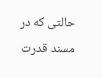حالتی که در مسند قدرت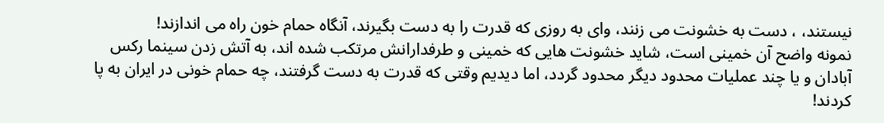نیستند، ، دست به خشونت می زنند، وای به روزی که قدرت را به دست بگیرند، آنگاه حمام خون راه می اندازند!
نمونه واضح آن خمینی است، شاید خشونت هایی که خمینی و طرفدارانش مرتکب شده اند، به آتش زدن سینما رکس آبادان و یا چند عملیات محدود دیگر محدود گردد، اما دیدیم وقتی که قدرت به دست گرفتند، چه حمام خونی در ایران به پا کردند!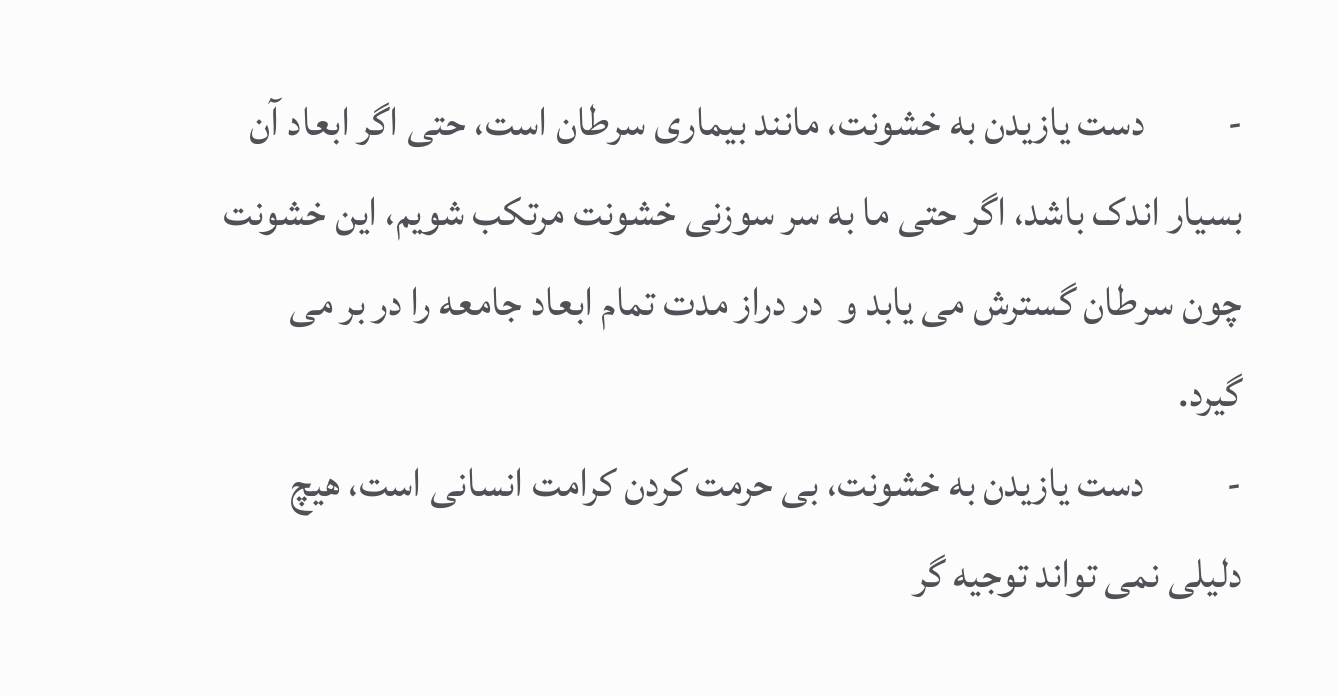-          دست یازیدن به خشونت، مانند بیماری سرطان است، حتی اگر ابعاد آن بسیار اندک باشد، اگر حتی ما به سر سوزنی خشونت مرتکب شویم، این خشونت چون سرطان گسترش می یابد و  در دراز مدت تمام ابعاد جامعه را در بر می گیرد.
-          دست یازیدن به خشونت، بی حرمت کردن کرامت انسانی است، هیچ دلیلی نمی تواند توجیه گر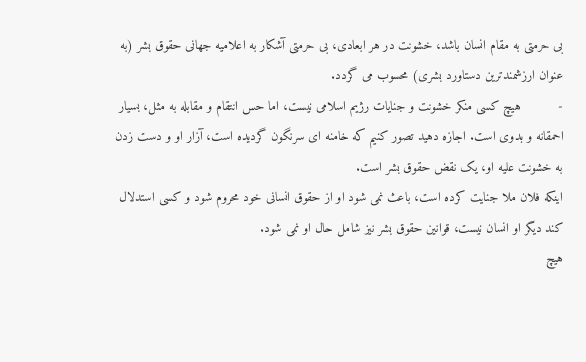بی حرمتی به مقام انسان باشد، خشونت در هر ابعادی، بی حرمتی آشکار به اعلامیه جهانی حقوق بشر (به عنوان ارزشمندترین دستاورد بشری) محسوب می گردد.
-          هیچ کسی منکر خشونت و جنایات رژیم اسلامی نیست، اما حس انتقام و مقابله به مثل، بسیار احمقانه و بدوی است. اجازه دهید تصور کنیم که خامنه ای سرنگون گردیده است، آزار او و دست زدن به خشونت علیه او، یک نقض حقوق بشر است.
اینکه فلان ملا جنایت کرده است، باعث نمی شود او از حقوق انسانی خود محروم شود و کسی استدلال کند دیگر او انسان نیست، قوانین حقوق بشر نیز شامل حال او نمی شود.
هیچ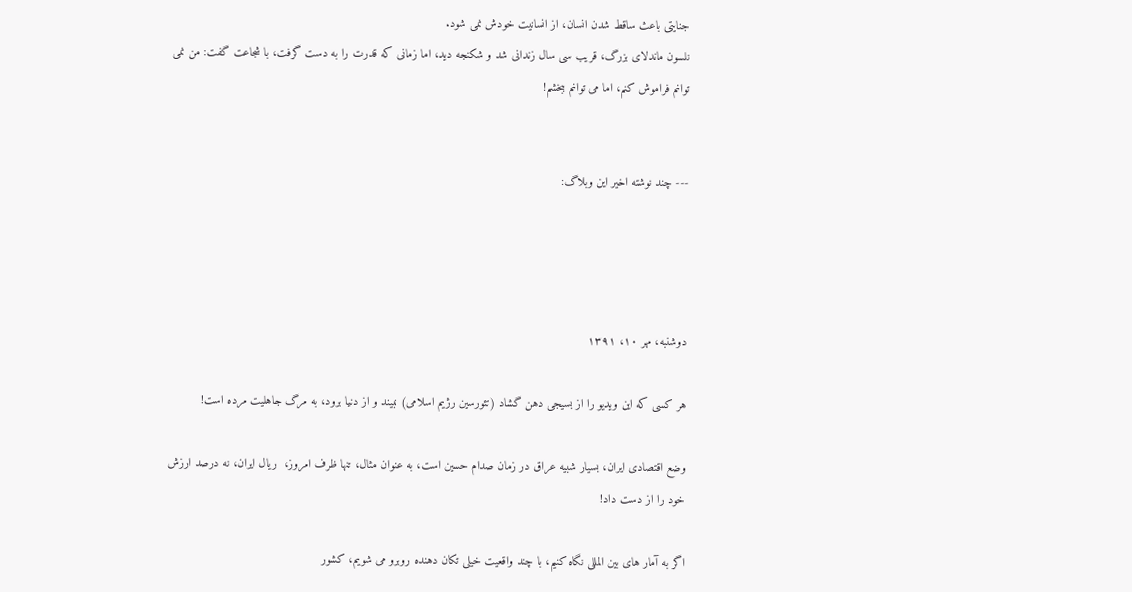جنایتی باعث ساقط شدن انسان، از انسانیت خودش نمی شود.
نلسون ماندلای بزرگ، قریب سی سال زندانی شد و شکنجه دید، اما زمانی که قدرت را به دست گرفت، با شجاعت گفت: من نمی توانم فراموش کنم، اما می توانم ببخشم!


--- چند نوشته اخیر این وبلاگ:




دوشنبه، مهر ۱۰، ۱۳۹۱

هر کسی که این ویدیو را از بسیجی دهن گشاد (تئورسین رژیم اسلامی) نبیند و از دنیا برود، به مرگ جاهلیت مرده است!

وضع اقتصادی ایران، بسیار شبیه عراق در زمان صدام حسین است، به عنوان مثال، تنها ظرف امروز،  ریال ایران، نه درصد ارزش خود را از دست داد!

اگر به آمار های بین المللی نگاه کنیم، با چند واقعیت خیلی تکان دهنده روبرو می شویم، کشور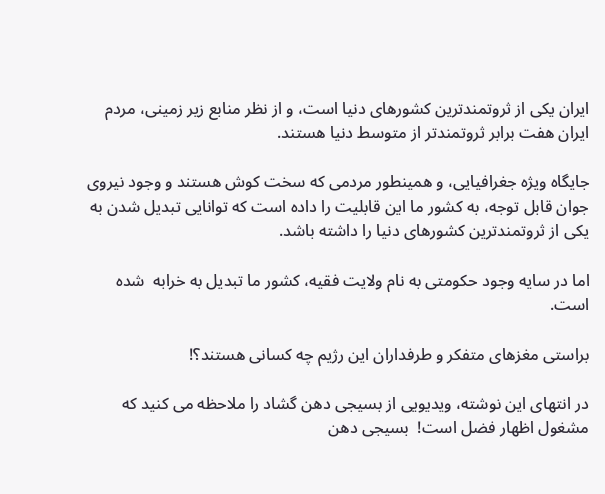ایران یکی از ثروتمندترین کشورهای دنیا است، و از نظر منابع زیر زمینی، مردم ایران هفت برابر ثروتمندتر از متوسط دنیا هستند.

جایگاه ویژه جغرافیایی، و همینطور مردمی که سخت کوش هستند و وجود نیروی جوان قابل توجه، به کشور ما این قابلیت را داده است که توانایی تبدیل شدن به یکی از ثروتمندترین کشورهای دنیا را داشته باشد.

اما در سایه وجود حکومتی به نام ولایت فقیه، کشور ما تبدیل به خرابه  شده است.

براستی مغزهای متفکر و طرفداران این رژیم چه کسانی هستند؟!

در انتهای این نوشته، ویدیویی از بسیجی دهن گشاد را ملاحظه می کنید که مشغول اظهار فضل است!  بسیجی دهن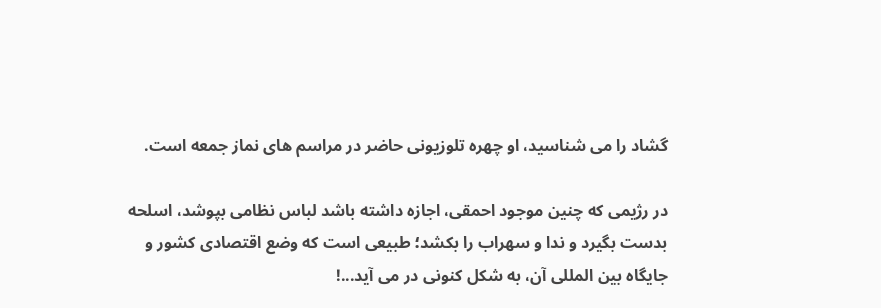گشاد را می شناسید، او چهره تلوزیونی حاضر در مراسم های نماز جمعه است.

در رژیمی که چنین موجود احمقی، اجازه داشته باشد لباس نظامی بپوشد، اسلحه بدست بگیرد و ندا و سهراب را بکشد؛ طبیعی است که وضع اقتصادی کشور و جایگاه بین المللی آن، به شکل کنونی در می آید...!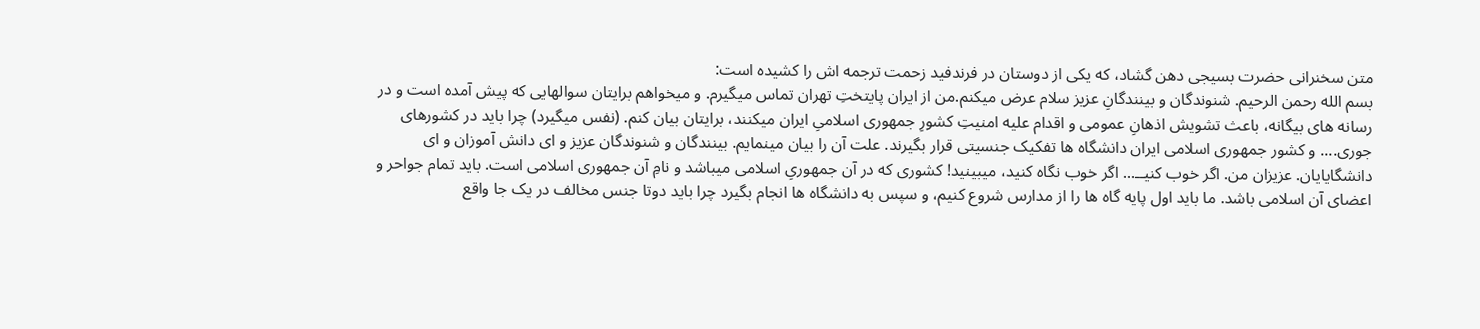متن سخنرانی حضرت بسیجی دهن گشاد، که یکی از دوستان در فرندفید زحمت ترجمه اش را کشیده است:
بسم الله رحمن الرحیم. شنوندگان و بینندگانِ عزیز سلام عرض میکنم.من از ایران پایتختِ تهران تماس میگیرم. و میخواهم برایتان سوالهایی که پیش آمده است و در رسانه های بیگانه، باعث تشویش اذهانِ عمومی و اقدام علیه امنیتِ کشورِ جمهوری اسلامیِ ایران میکنند، برایتان بیان کنم. (نفس میگیرد) چرا باید در کشورهای جوری.... و کشور جمهوری اسلامی ایران دانشگاه ها تفکیک جنسیتی قرار بگیرند. علت آن را بیان مینمایم. بینندگان و شنوندگان عزیز و ای دانش آموزان و ای دانشگایایان. عزیزان من. اگر خوب کنیــ... اگر خوب نگاه کنید، میبینید! کشوری که در آن جمهوریِ اسلامی میباشد و نامِ آن جمهوری اسلامی است. باید تمام جواحر و اعضای آن اسلامی باشد. ما باید اول پایه گاه ها را از مدارس شروع کنیم، و سپس به دانشگاه ها انجام بگیرد چرا باید دوتا جنس مخالف در یک جا واقع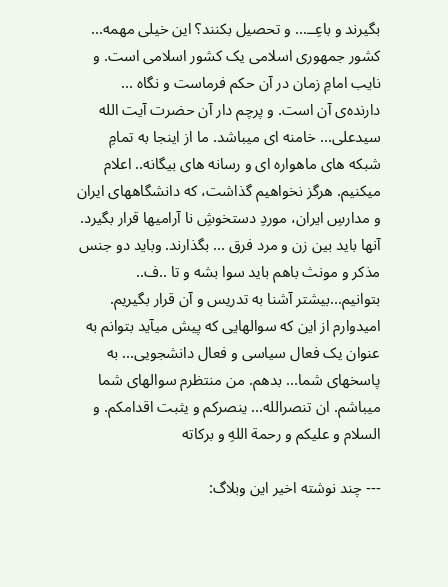بگیرند و باعِــ... و تحصیل بکنند؟ این خیلی مهمه... کشور جمهوری اسلامی یک کشور اسلامی است. و نایب امامِ زمان در آن حکم فرماست و نگاه ... دارنده‌ی آن است. و پرچم دار آن حضرت آیت الله سیدعلی... خامنه ای میباشد. ما از اینجا به تمامِ شبکه های ماهواره ای و رسانه های بیگانه.. اعلام میکنیم. هرگز نخواهیم گذاشت، که دانشگاههای ایران و مدارسِ ایران، موردِ دستخوشِ نا آرامیها قرار بگیرد. آنها باید بین زن و مرد فرق ... بگذارند. وباید دو جنس مذکر و مونث باهم باید سوا بشه و تا ..ف.. بتوانیم...بیشتر آشنا به تدریس و آن قرار بگیریم. امیدوارم از این که سوالهایی که پیش میآید بتوانم به عنوان یک فعال سیاسی و فعال دانشجویی... به پاسخهای شما... بدهم. من منتظرم سوالهای شما میباشم. ان تنصرالله... ینصرکم و یثبت اقدامکم. و السلام و علیکم و رحمة اللهِ و برکاته

--- چند نوشته اخیر این وبلاگ: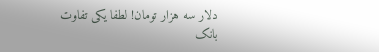دلار سه هزار تومان! لطفا یکی تفاوت بانک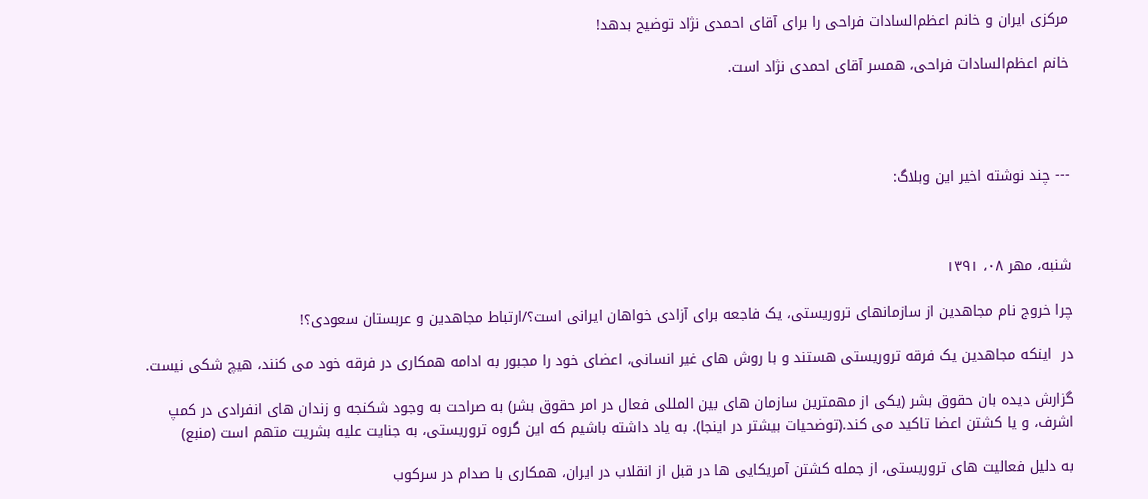مرکزی ایران و خانم اعظم‌السادات فراحی را برای آقای احمدی نژاد توضیح بدهد!

خانم اعظم‌السادات فراحی، همسر آقای احمدی نژاد است.




--- چند نوشته اخیر این وبلاگ:



شنبه، مهر ۰۸، ۱۳۹۱

چرا خروج نام مجاهدین از سازمانهای تروریستی، یک فاجعه برای آزادی خواهان ایرانی است؟/ارتباط مجاهدین و عربستان سعودی؟!

در  اینکه مجاهدین یک فرقه تروریستی هستند و با روش های غیر انسانی، اعضای خود را مجبور به ادامه همکاری در فرقه خود می کنند، هیچ شکی نیست.

گزارش دیده بان حقوق بشر (یکی از مهمترین سازمان های بین المللی فعال در امر حقوق بشر) به صراحت به وجود شکنجه و زندان های انفرادی در کمپ اشرف، و یا کشتن اعضا تاکید می کند.(توضحیات بیشتر در اینجا). به یاد داشته باشیم که این گروه تروریستی، به جنایت علیه بشریت متهم است (منبع)

به دلیل فعالیت های تروریستی، از جمله کشتن آمریکایی ها در قبل از انقلاب در ایران، همکاری با صدام در سرکوب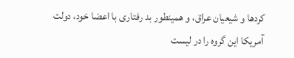کردها و شیعیان عراق، و همینطور بد رفتاری با اعضا خود، دولت آمریکا این گروه را در لیست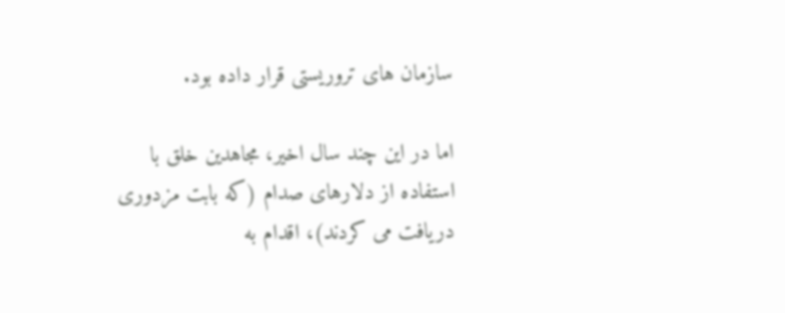سازمان های تروریستی قرار داده بود.

اما در این چند سال اخیر، مجاهدین خلق با استفاده از دلارهای صدام (که بابت مزدوری دریافت می کردند)، اقدام به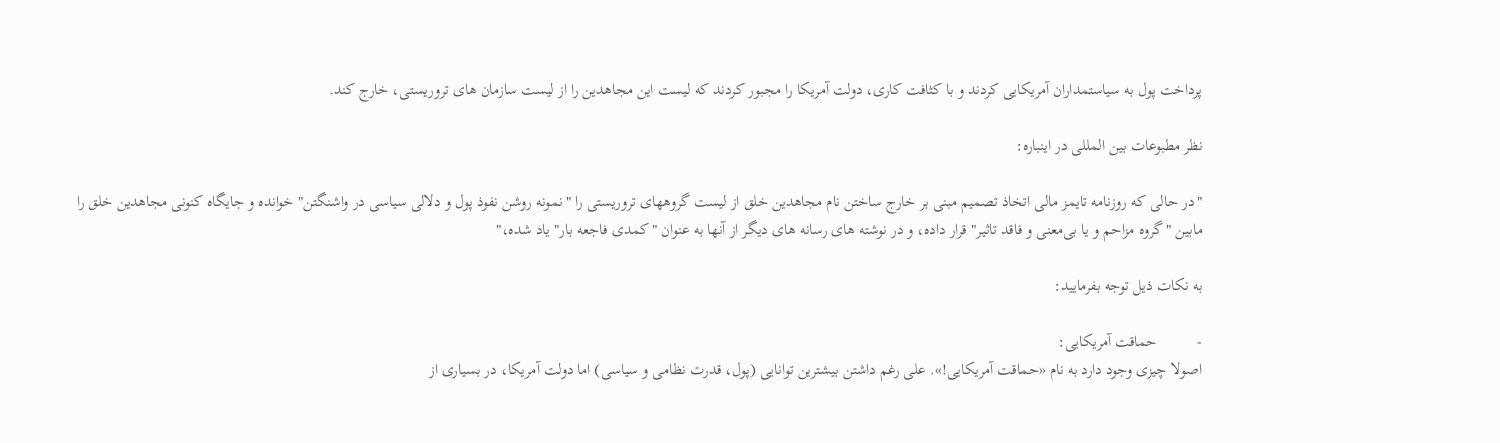پرداخت پول به سیاستمداران آمریکایی کردند و با کثافت کاری، دولت آمریکا را مجبور کردند که لیست این مجاهدین را از لیست سازمان های تروریستی، خارج کند.

نظر مطبوعات بین المللی در اینباره:

"در حالی که روزنامه تایمز مالی اتخاذ تصمیم مبنی بر خارج ساختن نام مجاهدین خلق از لیست گروههای تروریستی را "نمونه روشن نفوذ پول و دلالی سیاسی در واشنگتن" خوانده و جایگاه کنونی مجاهدین خلق را مابین "گروه مزاحم و یا بی‌معنی و فاقد تاثیر" قرار داده، و در نوشته های رسانه های دیگر از آنها به عنوان "کمدی فاجعه بار" یاد شده،"

به نکات ذیل توجه بفرمایید:

-          حماقت آمریکایی:
اصولا چیزی وجود دارد به نام «حماقت آمریکایی!». علی رغم داشتن بیشترین توانایی (پول، قدرت نظامی و سیاسی) اما دولت آمریکا، در بسیاری از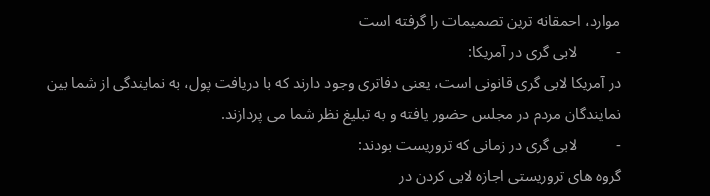موارد، احمقانه ترین تصمیمات را گرفته است
-          لابی گری در آمریکا:
در آمریکا لابی گری قانونی است، یعنی دفاتری وجود دارند که با دریافت پول، به نمایندگی از شما بین نمایندگان مردم در مجلس حضور یافته و به تبلیغ نظر شما می پردازند.
-          لابی گری در زمانی که تروریست بودند:
گروه های تروریستی اجازه لابی کردن در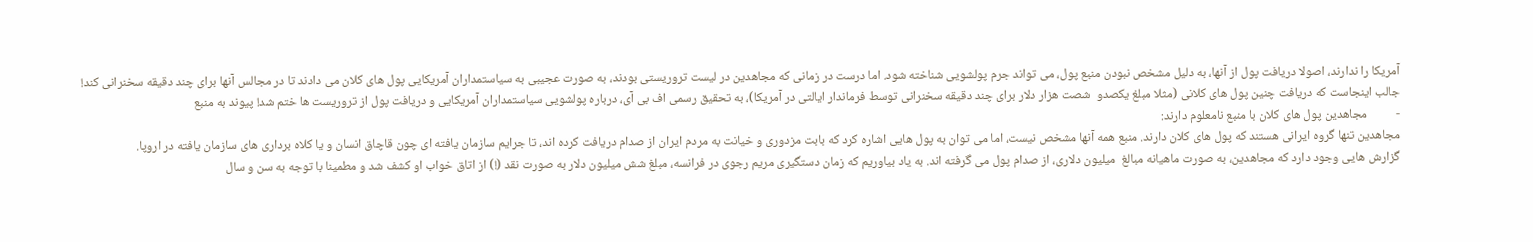آمریکا را ندارند، اصولا دریافت پول از آنها، به دلیل مشخص نبودن منبع پول، می تواند جرم پولشویی شناخته شود. اما درست در زمانی که مجاهدین در لیست تروریستی بودند، به صورت عجیبی به سیاستمداران آمریکایی پول های کلان می دادند تا در مجالس آنها برای چند دقیقه سخنرانی کند!
جالب اینجاست که دریافت چنین پول های کلانی (مثلا مبلغ یکصدو  شصت هزار دلار برای چند دقیقه سخنرانی توسط فرماندار ایالتی در آمریکا)، به تحقیق رسمی اف بی آی، درباره پولشویی سیاستمداران آمریکایی و دریافت پول از تروریست ها ختم شد! پیوند به منبع
-          مجاهدین پول های کلان با منبع نامعلوم دارند:
مجاهدین تنها گروه ایرانی هستند که پول های کلان دارند. منبع همه آنها مشخص نیست، اما می توان به پول هایی اشاره کرد که بابت مزدوری و خیانت به مردم ایران از صدام دریافت کرده اند، تا جرایم سازمان یافته ای چون قاچاق انسان و یا کلاه برداری های سازمان یافته در اروپا.
گزارش هایی وجود دارد که مجاهدین، به صورت ماهیانه مبالغ  میلیون دلاری، از صدام پول می گرفته اند. به یاد بیاوریم که زمان دستگیری مریم رجوی در فرانسه، مبلغ شش میلیون دلار به صورت نقد (!) از اتاق خواب او کشف شد و مطمینا با توجه به سن و سال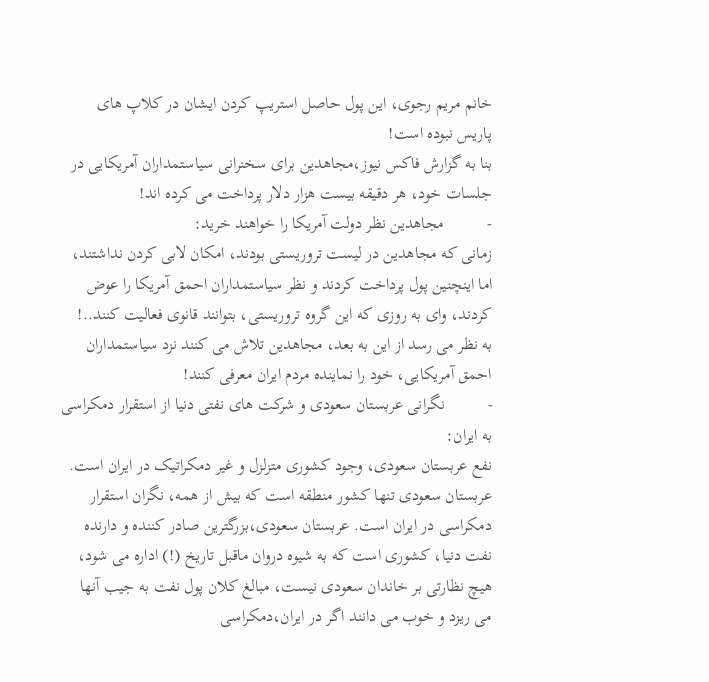خانم مریم رجوی، این پول حاصل استریپ کردن ایشان در کلاپ های پاریس نبوده است!
بنا به گزارش فاکس نیوز،مجاهدین برای سخنرانی سیاستمداران آمریکایی در جلسات خود، هر دقیقه بیست هزار دلار پرداخت می کرده اند!
-          مجاهدین نظر دولت آمریکا را خواهند خرید:
زمانی که مجاهدین در لیست تروریستی بودند، امکان لابی کردن نداشتند، اما اینچنین پول پرداخت کردند و نظر سیاستمداران احمق آمریکا را عوض کردند، وای به روزی که این گروه تروریستی، بتوانند قانوی فعالیت کنند..!
به نظر می رسد از این به بعد، مجاهدین تلاش می کنند نزد سیاستمداران احمق آمریکایی، خود را نماینده مردم ایران معرفی کنند!
-          نگرانی عربستان سعودی و شرکت های نفتی دنیا از استقرار دمکراسی به ایران:
نفع عربستان سعودی، وجود کشوری متزلزل و غیر دمکراتیک در ایران است.
عربستان سعودی تنها کشور منطقه است که بیش از همه، نگران استقرار دمکراسی در ایران است. عربستان سعودی،بزرگترین صادر کننده و دارنده نفت دنیا، کشوری است که به شیوه دروان ماقبل تاریخ (!) اداره می شود، هیچ نظارتی بر خاندان سعودی نیست، مبالغ کلان پول نفت به جیب آنها می ریزد و خوب می دانند اگر در ایران،دمکراسی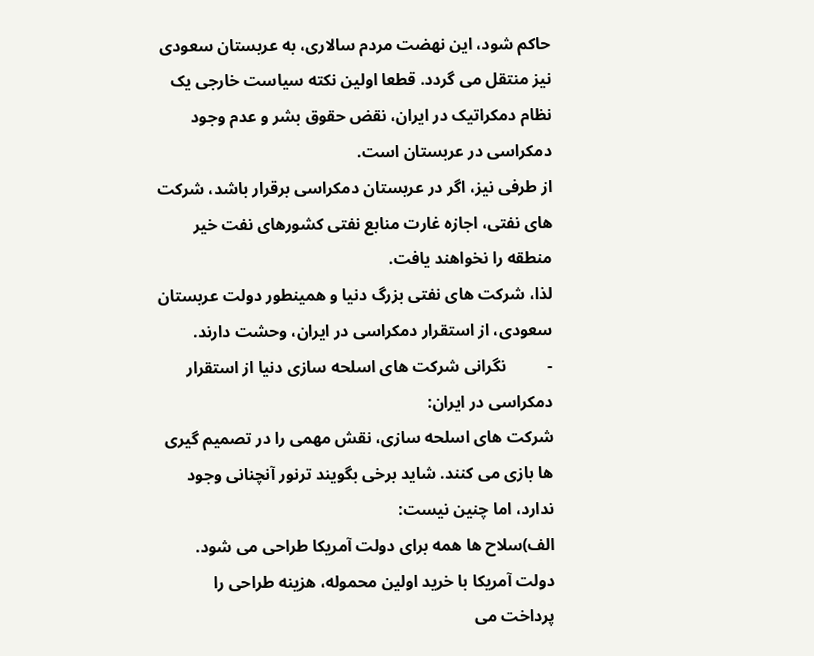حاکم شود، این نهضت مردم سالاری، به عربستان سعودی نیز منتقل می گردد. قطعا اولین نکته سیاست خارجی یک نظام دمکراتیک در ایران، نقض حقوق بشر و عدم وجود دمکراسی در عربستان است.
از طرفی نیز، اگر در عربستان دمکراسی برقرار باشد، شرکت های نفتی، اجازه غارت منابع نفتی کشورهای نفت خیر منطقه را نخواهند یافت.
لذا، شرکت های نفتی بزرگ دنیا و همینطور دولت عربستان سعودی، از استقرار دمکراسی در ایران، وحشت دارند.
-          نگرانی شرکت های اسلحه سازی دنیا از استقرار دمکراسی در ایران:
شرکت های اسلحه سازی، نقش مهمی را در تصمیم گیری ها بازی می کنند. شاید برخی بگویند ترنور آنچنانی وجود ندارد، اما چنین نیست:
الف)سلاح ها همه برای دولت آمریکا طراحی می شود. دولت آمریکا با خرید اولین محموله، هزینه طراحی را پرداخت می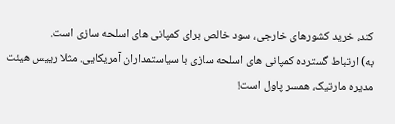کند، خرید کشورهای خارجی، سود خالص برای کمپانی های اسلحه سازی است.
به) ارتباط گسترده کمپانی های اسلحه سازی با سیاستمداران آمریکایی. مثلا رییس هیئت مدیره مارتیک، همسر پاول است!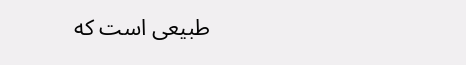طبیعی است که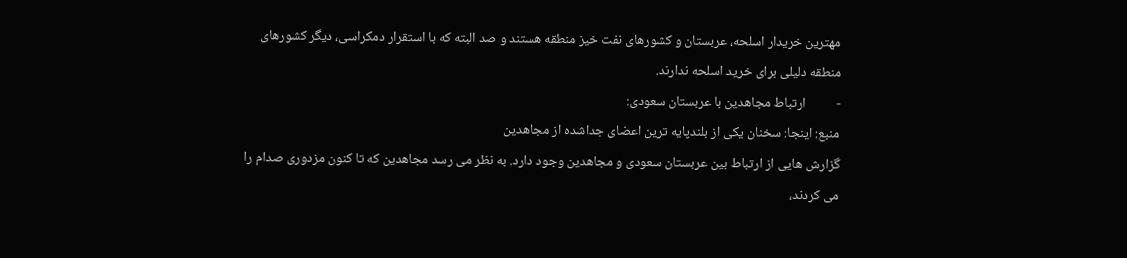مهترین خریدار اسلحه، عربستان و کشورهای نفت خیز منطقه هستند و صد البته که با استقرار دمکراسی، دیگر کشورهای منطقه دلیلی برای خرید اسلحه ندارند.
-          ارتباط مجاهدین با عربستان سعودی:
منبع: اینجا: سخنان یکی از بلندپایه ترین اعضای جداشده از مجاهدین
گزارش هایی از ارتباط بین عربستان سعودی و مجاهدین وجود دارد. به نظر می رسد مجاهدین که تا کنون مزدوری صدام را می کردند،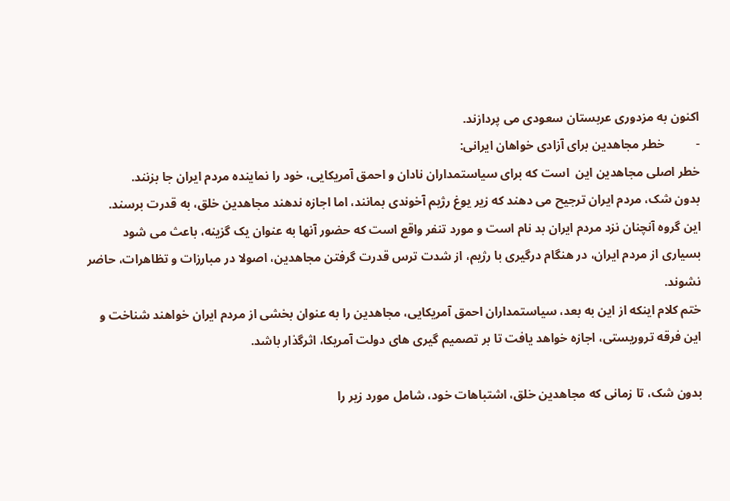اکنون به مزدوری عربستان سعودی می پردازند.
-          خطر مجاهدین برای آزادی خواهان ایرانی:
خطر اصلی مجاهدین این  است که برای سیاستمداران نادان و احمق آمریکایی، خود را نماینده مردم ایران جا بزنند.
بدون شک، مردم ایران ترجیح می دهند که زیر یوغ رژیم آخوندی بمانند، اما اجازه ندهند مجاهدین خلق، به قدرت برسند.
این گروه آنچنان نزد مردم ایران بد نام است و مورد تنفر واقع است که حضور آنها به عنوان یک گزینه، باعث می شود بسیاری از مردم ایران، در هنگام درگیری با رژیم، از شدت ترس قدرت گرفتن مجاهدین، اصولا در مبارزات و تظاهرات، حاضر نشوند.
ختم کلام اینکه از این به بعد، سیاستمداران احمق آمریکایی، مجاهدین را به عنوان بخشی از مردم ایران خواهند شناخت و این فرقه تروریستی، اجازه خواهد یافت تا بر تصمیم گیری های دولت آمریکا، اثرگذار باشد.

بدون شک، تا زمانی که مجاهدین خلق، اشتباهات خود، شامل مورد زیر را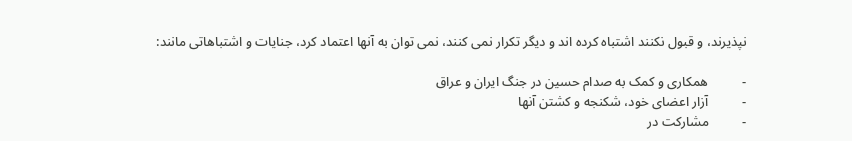نپذیرند، و قبول نکنند اشتباه کرده اند و دیگر تکرار نمی کنند، نمی توان به آنها اعتماد کرد، جنایات و اشتباهاتی مانند:

-          همکاری و کمک به صدام حسین در جنگ ایران و عراق
-          آزار اعضای خود، شکنجه و کشتن آنها
-          مشارکت در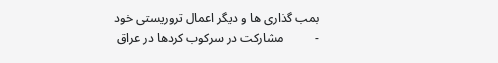بمب گذاری ها و دیگر اعمال تروریستی خود
-          مشارکت در سرکوب کردها در عراق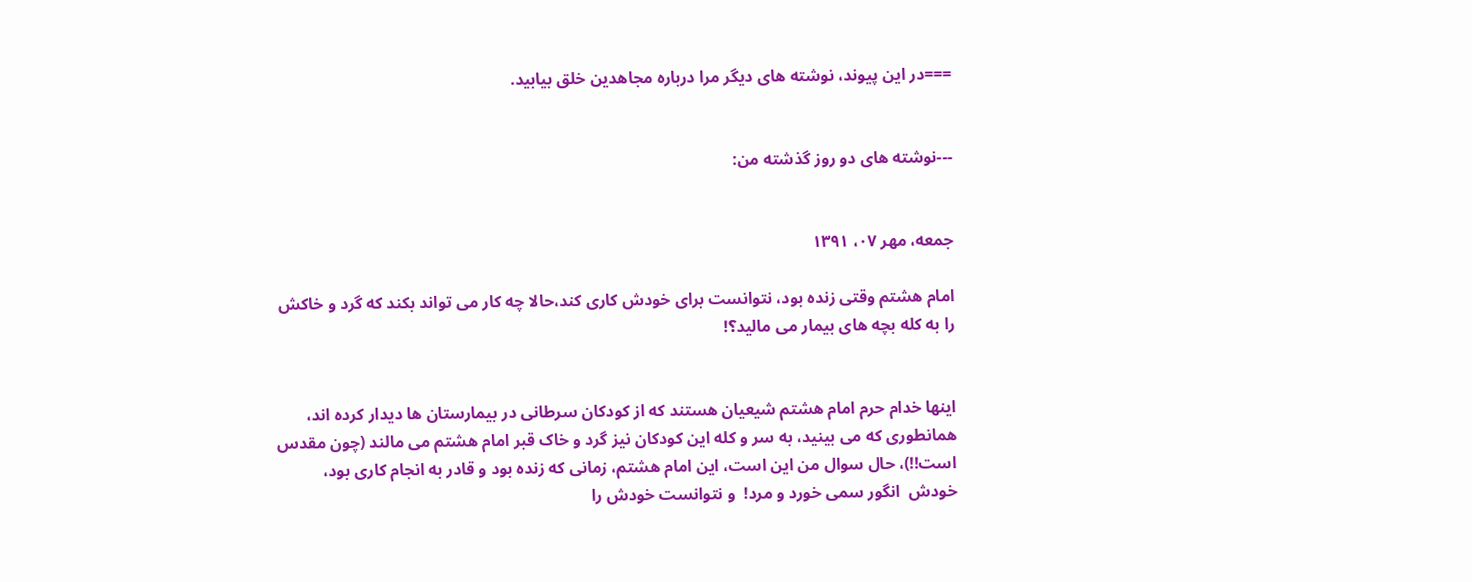===در این پیوند، نوشته های دیگر مرا درباره مجاهدین خلق بیابید.


---نوشته های دو روز گذشته من:


جمعه، مهر ۰۷، ۱۳۹۱

امام هشتم وقتی زنده بود، نتوانست برای خودش کاری کند،حالا چه کار می تواند بکند که گرد و خاکش را به کله بچه های بیمار می مالید؟!


اینها خدام حرم امام هشتم شیعیان هستند که از کودکان سرطانی در بیمارستان ها دیدار کرده اند، همانطوری که می بینید، به سر و کله این کودکان نیز گرد و خاک قبر امام هشتم می مالند (چون مقدس است!!)، حال سوال من این است، این امام هشتم، زمانی که زنده بود و قادر به انجام کاری بود، خودش  انگور سمی خورد و مرد!  و نتوانست خودش را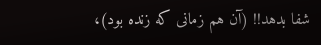شفا بدهد!! (آن هم زمانی که زنده بود)،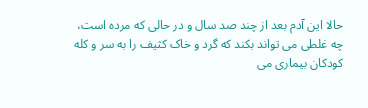حالا این آدم بعد از چند صد سال و در حالی که مرده است، چه غلطی می تواند بکند که گرد و خاک کثیف را به سر و کله کودکان بیماری می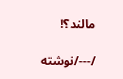مالند؟!

/---/نوشته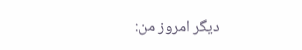دیگر امروز من: